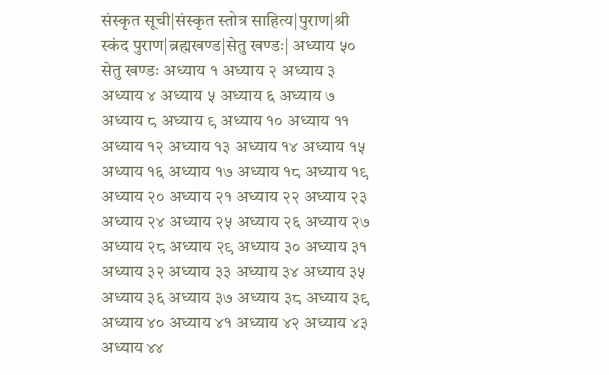संस्कृत सूची|संस्कृत स्तोत्र साहित्य|पुराण|श्री स्कंद पुराण|ब्रह्मखण्ड|सेतु खण्डः| अध्याय ५० सेतु खण्डः अध्याय १ अध्याय २ अध्याय ३ अध्याय ४ अध्याय ५ अध्याय ६ अध्याय ७ अध्याय ८ अध्याय ९ अध्याय १० अध्याय ११ अध्याय १२ अध्याय १३ अध्याय १४ अध्याय १५ अध्याय १६ अध्याय १७ अध्याय १८ अध्याय १९ अध्याय २० अध्याय २१ अध्याय २२ अध्याय २३ अध्याय २४ अध्याय २५ अध्याय २६ अध्याय २७ अध्याय २८ अध्याय २९ अध्याय ३० अध्याय ३१ अध्याय ३२ अध्याय ३३ अध्याय ३४ अध्याय ३५ अध्याय ३६ अध्याय ३७ अध्याय ३८ अध्याय ३९ अध्याय ४० अध्याय ४१ अध्याय ४२ अध्याय ४३ अध्याय ४४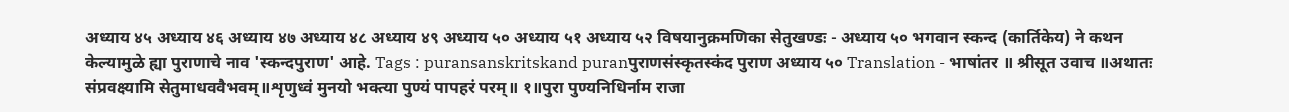अध्याय ४५ अध्याय ४६ अध्याय ४७ अध्याय ४८ अध्याय ४९ अध्याय ५० अध्याय ५१ अध्याय ५२ विषयानुक्रमणिका सेतुखण्डः - अध्याय ५० भगवान स्कन्द (कार्तिकेय) ने कथन केल्यामुळे ह्या पुराणाचे नाव 'स्कन्दपुराण' आहे. Tags : puransanskritskand puranपुराणसंस्कृतस्कंद पुराण अध्याय ५० Translation - भाषांतर ॥ श्रीसूत उवाच ॥अथातः संप्रवक्ष्यामि सेतुमाधववैभवम्॥शृणुध्वं मुनयो भक्त्या पुण्यं पापहरं परम्॥ १॥पुरा पुण्यनिधिर्नाम राजा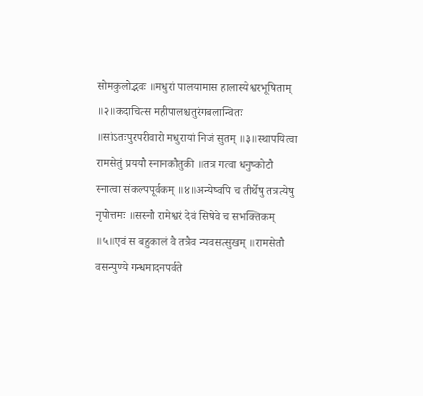सोमकुलोद्भवः ॥मधुरां पालयामास हालास्येश्वरभूषिताम् ॥२॥कदाचित्स महीपालश्चतुरंगबलान्वितः ॥सांऽतःपुरपरीवारो मधुरायां निजं सुतम् ॥३॥स्थापयित्वा रामसेतुं प्रययौ स्नानकौतुकी ॥तत्र गत्वा धनुष्कोटौ स्नात्वा संकल्पपूर्वकम् ॥४॥अन्येष्वपि च तीर्थेषु तत्रत्येषु नृपोत्तमः ॥सस्नौ रामेश्वरं देवं सिषेवे च सभक्तिकम् ॥५॥एवं स बहुकालं वै तत्रैव न्यवसत्सुखम् ॥रामसेतौ वसन्पुण्ये गन्धमादनपर्वते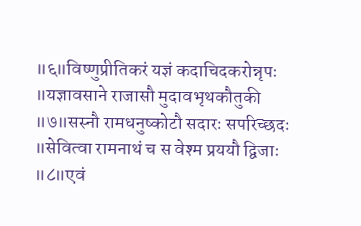॥६॥विष्णुप्रीतिकरं यज्ञं कदाचिदकरोन्नृपः ॥यज्ञावसाने राजासौ मुदावभृथकौतुकी ॥७॥सस्नौ रामधनुष्कोटौ सदारः सपरिच्छदः ॥सेवित्वा रामनाथं च स वेश्म प्रययौ द्विजाः ॥८॥एवं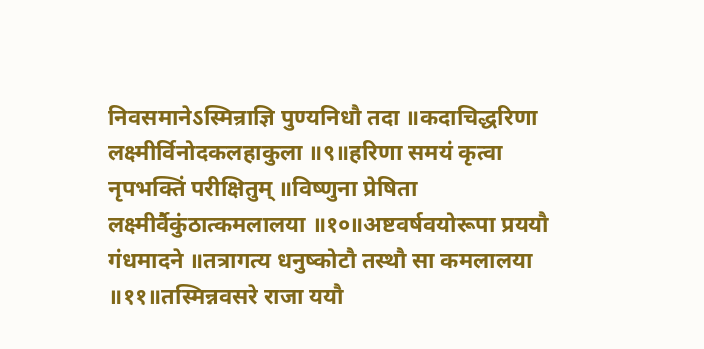निवसमानेऽस्मिन्राज्ञि पुण्यनिधौ तदा ॥कदाचिद्धरिणा लक्ष्मीर्विनोदकलहाकुला ॥९॥हरिणा समयं कृत्वा नृपभक्तिं परीक्षितुम् ॥विष्णुना प्रेषिता लक्ष्मीर्वैकुंठात्कमलालया ॥१०॥अष्टवर्षवयोरूपा प्रययौ गंधमादने ॥तत्रागत्य धनुष्कोटौ तस्थौ सा कमलालया ॥११॥तस्मिन्नवसरे राजा ययौ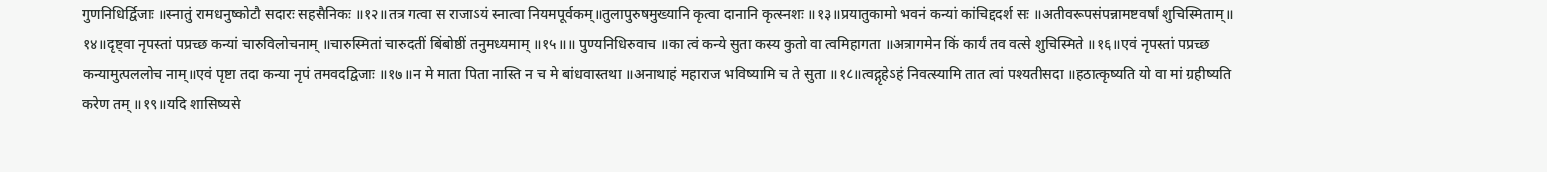गुणनिधिर्द्विजाः ॥स्नातुं रामधनुष्कोटौ सदारः सहसैनिकः ॥१२॥तत्र गत्वा स राजाऽयं स्नात्वा नियमपूर्वकम्॥तुलापुरुषमुख्यानि कृत्वा दानानि कृत्स्नशः ॥१३॥प्रयातुकामो भवनं कन्यां कांचिद्ददर्श सः ॥अतीवरूपसंपन्नामष्टवर्षां शुचिस्मिताम्॥ १४॥दृष्ट्वा नृपस्तां पप्रच्छ कन्यां चारुविलोचनाम् ॥चारुस्मितां चारुदतीं बिंबोष्ठीं तनुमध्यमाम् ॥१५॥॥ पुण्यनिधिरुवाच ॥का त्वं कन्ये सुता कस्य कुतो वा त्वमिहागता ॥अत्रागमेन किं कार्यं तव वत्से शुचिस्मिते ॥१६॥एवं नृपस्तां पप्रच्छ कन्यामुत्पललोच नाम्॥एवं पृष्टा तदा कन्या नृपं तमवदद्विजाः ॥१७॥न मे माता पिता नास्ति न च मे बांधवास्तथा ॥अनाथाहं महाराज भविष्यामि च ते सुता ॥१८॥त्वद्गृहेऽहं निवत्स्यामि तात त्वां पश्यतीसदा ॥हठात्कृष्यति यो वा मां ग्रहीष्यति करेण तम् ॥१९॥यदि शासिष्यसे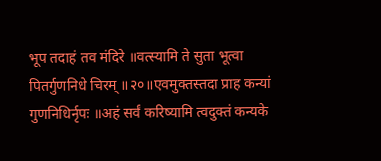भूप तदाहं तव मंदिरे ॥वत्स्यामि ते सुता भूत्वा पितर्गुणनिधे चिरम् ॥२०॥एवमुक्तस्तदा प्राह कन्यां गुणनिधिर्नृपः ॥अहं सर्वं करिष्यामि त्वदुक्तं कन्यके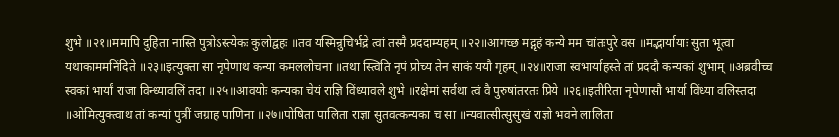शुभे ॥२१॥ममापि दुहिता नास्ति पुत्रोऽस्त्येकः कुलोद्वहः ॥तव यस्मिन्रुचिर्भद्रे त्वां तस्मै प्रददाम्यहम् ॥२२॥आगच्छ मद्गृहं कन्ये मम चांतःपुरे वस ॥मद्भार्यायाः सुता भूत्वा यथाकाममनिंदिते ॥२३॥इत्युक्ता सा नृपेणाथ कन्या कमललोचना ॥तथा स्त्विति नृपं प्रोच्य तेन साकं ययौ गृहम् ॥२४॥राजा स्वभार्याहस्ते तां प्रददौ कन्यकां शुभाम् ॥अब्रवीच्च स्वकां भार्यां राजा विन्ध्यावलिं तदा ॥२५॥आवयोः कन्यका चेयं राज्ञि विंध्यावले शुभे ॥रक्षेमां सर्वथा त्वं वै पुरुषांतरतः प्रिये ॥२६॥इतीरिता नृपेणासौ भार्या विंध्या वलिस्तदा ॥ओमित्युक्त्वाथ तां कन्यां पुत्रीं जग्राह पाणिना ॥२७॥पोषिता पालिता राज्ञा सुतवत्कन्यका च सा ॥न्यवात्सीत्सुसुखं राज्ञो भवने लालिता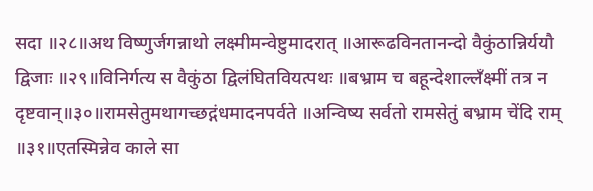सदा ॥२८॥अथ विष्णुर्जगन्नाथो लक्ष्मीमन्वेष्टुमादरात् ॥आरूढविनतानन्दो वैकुंठान्निर्ययौ द्विजाः ॥२९॥विनिर्गत्य स वैकुंठा द्विलंघितवियत्पथः ॥बभ्राम च बहून्देशाल्लँक्ष्मीं तत्र न दृष्टवान्॥३०॥रामसेतुमथागच्छद्गंधमादनपर्वते ॥अन्विष्य सर्वतो रामसेतुं बभ्राम चेंदि राम् ॥३१॥एतस्मिन्नेव काले सा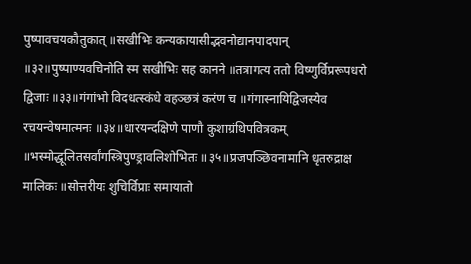पुष्पावचयकौतुकात् ॥सखीभिः कन्यकायासीद्भवनोद्यानपादपान् ॥३२॥पुष्पाण्यवचिनोति स्म सखीभिः सह कानने ॥तत्रागत्य ततो विष्णुर्विप्ररूपधरो द्विजाः ॥३३॥गंगांभो विदधत्स्कंधे वहञ्छत्रं करंण च ॥गंगास्नायिद्विजस्येव रचयन्वेषमात्मनः ॥३४॥धारयन्दक्षिणे पाणौ कुशाग्रंथिपवित्रकम् ॥भस्मोद्धूलितसर्वांगस्त्रिपुण्ड्रावलिशोभितः ॥३५॥प्रजपञ्छिवनामानि धृतरुद्राक्ष मालिकः ॥सोत्तरीयः शुचिर्विप्राः समायातो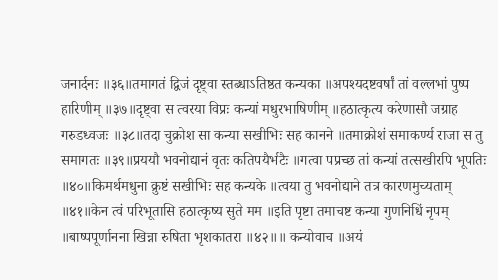जनार्दनः ॥३६॥तमागतं द्विजं दृष्ट्वा स्तब्धाऽतिष्ठत कन्यका ॥अपश्यदष्टवर्षां तां वल्लभां पुष्प हारिणीम् ॥३७॥दृष्ट्वा स त्वरया विप्रः कन्यां मधुरभाषिणीम् ॥हठात्कृत्य करेणासौ जग्राह गरुडध्वजः ॥३८॥तदा चुक्रोश सा कन्या सखीभिः सह कानने ॥तमाक्रोशं समाकर्ण्य राजा स तु समागतः ॥३९॥प्रययौ भवनोद्यानं वृतः कतिपयैर्भटैः ॥गत्वा पप्रच्छ तां कन्यां तत्सखीरपि भूपतिः ॥४०॥किमर्थमधुना क्रुष्टं सखीभिः सह कन्यके ॥त्वया तु भवनोद्याने तत्र कारणमुच्यताम् ॥४१॥केन त्वं परिभूतासि हठात्कृष्य सुते मम ॥इति पृष्टा तमाचष्ट कन्या गुणनिधिं नृपम् ॥बाष्पपूर्णानना खिन्ना रुषिता भृशकातरा ॥४२॥॥ कन्योवाच ॥अयं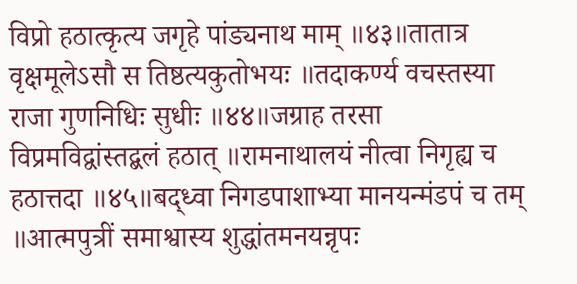विप्रो हठात्कृत्य जगृहे पांड्यनाथ माम् ॥४३॥तातात्र वृक्षमूलेऽसौ स तिष्ठत्यकुतोभयः ॥तदाकर्ण्य वचस्तस्या राजा गुणनिधिः सुधीः ॥४४॥जग्राह तरसा विप्रमविद्वांस्तद्बलं हठात् ॥रामनाथालयं नीत्वा निगृह्य च हठात्तदा ॥४५॥बद्ध्वा निगडपाशाभ्या मानयन्मंडपं च तम् ॥आत्मपुत्रीं समाश्वास्य शुद्धांतमनयन्नृपः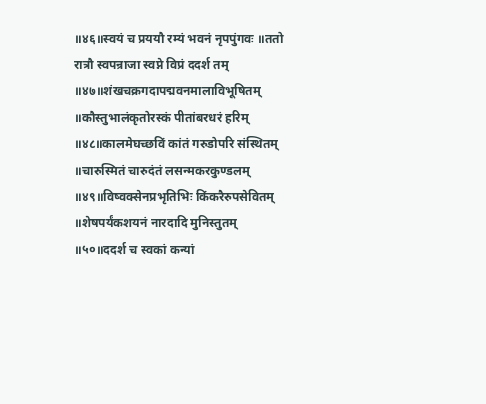॥४६॥स्वयं च प्रययौ रम्यं भवनं नृपपुंगवः ॥ततो रात्रौ स्वपन्राजा स्वप्ने विप्रं ददर्श तम् ॥४७॥शंखचक्रगदापद्मवनमालाविभूषितम् ॥कौस्तुभालंकृतोरस्कं पीतांबरधरं हरिम् ॥४८॥कालमेघच्छविं कांतं गरुडोपरि संस्थितम् ॥चारुस्मितं चारुदंतं लसन्मकरकुण्डलम् ॥४९॥विष्वक्सेनप्रभृतिभिः किंकरैरुपसेवितम् ॥शेषपर्यंकशयनं नारदादि मुनिस्तुतम् ॥५०॥ददर्श च स्वकां कन्यां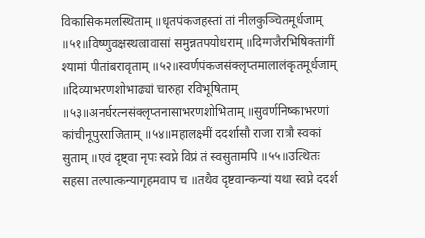विकासिकमलस्थिताम् ॥धृतपंकजहस्तां तां नीलकुञ्चितमूर्धजाम् ॥५१॥विष्णुवक्षस्थल्रावासां समुन्नतपयोधराम् ॥दिग्गजैरभिषिक्तांगीं श्यामां पीतांबरावृताम् ॥५२॥स्वर्णपंकजसंक्लृप्तमालालंकृतमूर्धजाम् ॥दिव्याभरणशोभाढ्यां चारुहा रविभूषिताम् ॥५३॥अनर्घरत्नसंक्लृप्तनासाभरणशोभिताम् ॥सुवर्णनिष्काभरणां कांचीनूपुरराजिताम् ॥५४॥महालक्ष्मीं ददर्शासौ राजा रात्रौ स्वकां सुताम् ॥एवं दृष्ट्वा नृपः स्वप्ने विप्रं तं स्वसुतामपि ॥५५॥उत्थितः सहसा तल्पात्कन्यागृहमवाप च ॥तथैव दृष्टवान्कन्यां यथा स्वप्ने ददर्श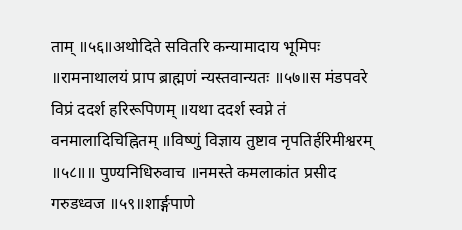ताम् ॥५६॥अथोदिते सवितरि कन्यामादाय भूमिपः ॥रामनाथालयं प्राप ब्राह्मणं न्यस्तवान्यतः ॥५७॥स मंडपवरे विप्रं ददर्श हरिरूपिणम् ॥यथा ददर्श स्वप्ने तं वनमालादिचिह्नितम् ॥विष्णुं विज्ञाय तुष्टाव नृपतिर्हरिमीश्वरम् ॥५८॥॥ पुण्यनिधिरुवाच ॥नमस्ते कमलाकांत प्रसीद गरुडध्वज ॥५९॥शार्ङ्गपाणे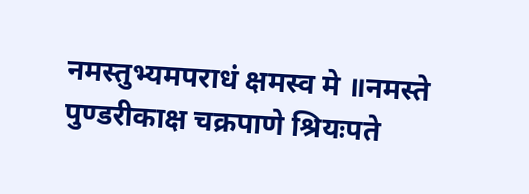नमस्तुभ्यमपराधं क्षमस्व मे ॥नमस्ते पुण्डरीकाक्ष चक्रपाणे श्रियःपते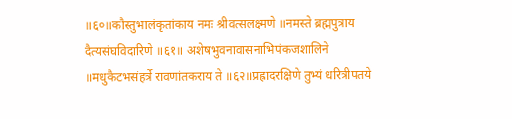॥६०॥कौस्तुभालंकृतांकाय नमः श्रीवत्सलक्ष्मणे ॥नमस्ते ब्रह्मपुत्राय दैत्यसंघविदारिणे ॥६१॥ अशेषभुवनावासनाभिपंकजशालिने ॥मधुकैटभसंहर्त्रे रावणांतकराय ते ॥६२॥प्रह्रादरक्षिणे तुभ्यं धरित्रीपतये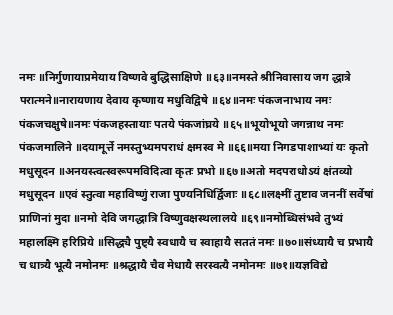नमः ॥निर्गुणायाप्रमेयाय विष्णवे बुद्धिसाक्षिणे ॥६३॥नमस्ते श्रीनिवासाय जग द्धात्रे परात्मने॥नारायणाय देवाय कृष्णाय मधुविद्विषे ॥६४॥नमः पंकजनाभाय नमः पंकजचक्षुषे॥नमः पंकजहस्तायाः पतये पंकजांघ्रये ॥६५॥भूयोभूयो जगन्नाथ नमः पंकजमालिने ॥दयामूर्त्ते नमस्तुभ्यमपराधं क्षमस्व मे ॥६६॥मया निगडपाशाभ्यां यः कृतो मधुसूदन ॥अनयस्त्वत्स्वरूपमविदित्वा कृतः प्रभो ॥६७॥अतो मदपराधोऽयं क्षंतव्यो मधुसूदन ॥एवं स्तुत्वा महाविष्णुं राजा पुण्यनिधिर्द्विजाः ॥६८॥लक्ष्मीं तुष्टाव जननीं सर्वेषां प्राणिनां मुदा ॥नमो देवि जगद्धात्रि विष्णुवक्षस्थलालये ॥६९॥नमोब्धिसंभवे तुभ्यं महालक्ष्मि हरिप्रिये ॥सिद्ध्यै पुष्ट्यै स्वधायै च स्वाहायै सततं नमः ॥७०॥संध्यायै च प्रभायै च धात्र्यै भूत्यै नमोनमः ॥श्रद्धायै चैव मेधायै सरस्वत्यै नमोनमः ॥७१॥यज्ञविद्ये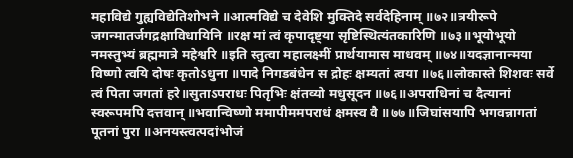महाविद्ये गुह्यविद्येतिशोभने ॥आत्मविद्ये च देवेशि मुक्तिदे सर्वदेहिनाम् ॥७२॥त्रयीरूपे जगन्मातर्जगद्रक्षाविधायिनि ॥रक्ष मां त्वं कृपादृष्ट्या सृष्टिस्थित्यंतकारिणि ॥७३॥भूयोभूयो नमस्तुभ्यं ब्रह्ममात्रे महेश्वरि ॥इति स्तुत्वा महालक्ष्मीं प्रार्थयामास माधवम् ॥७४॥यदज्ञानान्मया विष्णो त्वयि दोषः कृतोऽधुना ॥पादे निगडबंधेन स द्रोहः क्षम्यतां त्वया ॥७६॥लोकास्ते शिशवः सर्वे त्वं पिता जगतां हरे॥सुताऽपराधः पितृभिः क्षंतव्यो मधुसूदन ॥७६॥अपराधिनां च दैत्यानां स्वरूपमपि दत्तवान् ॥भवान्विष्णो ममापीममपराधं क्षमस्व वै ॥७७॥जिघांसयापि भगवन्नागतां पूतनां पुरा ॥अनयस्त्वत्पदांभोजं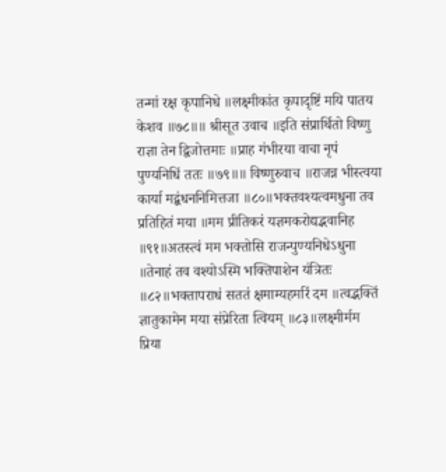तन्मां रक्ष कृपानिधे ॥लक्ष्मीकांत कृपादृष्टिं मयि पातय केशव ॥७८॥॥ श्रीसूत उवाच ॥इति संप्रार्थितो विष्णु राज्ञा तेन द्विजोत्तमाः ॥प्राह गंभीरया वाचा नृपं पुण्यनिधिं ततः ॥७९॥॥ विष्णुरुवाच ॥राजन्न भीस्त्वया कार्या मद्बंधननिमित्तजा ॥८०॥भक्तवश्यत्वमधुना तव प्रतिहितं मया ॥मम प्रीतिकरं यज्ञमकरोद्यद्भवानिह ॥९१॥अतस्त्वं मम भक्तोसि राजन्पुण्यनिधेऽधुना ॥तेनाहं तव वश्योऽस्मि भक्तिपाशेन यंत्रितः ॥८२॥भक्तापराधं सततं क्षमाम्यहमरिं दम ॥त्वद्भक्तिं ज्ञातुकामेन मया संप्रेरिता त्वियम् ॥८३॥लक्ष्मीर्मम प्रिया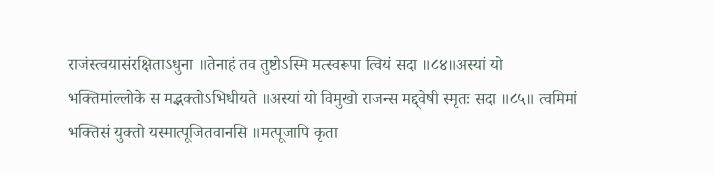राजंस्त्वयासंरक्षिताऽधुना ॥तेनाहं तव तुष्टोऽस्मि मत्स्वरूपा त्वियं सदा ॥८४॥अस्यां यो भक्तिमांल्लोके स मद्भक्तोऽभिधीयते ॥अस्यां यो विमुखो राजन्स मद्द्वेषी स्मृतः सदा ॥८५॥ त्वमिमां भक्तिसं युक्तो यस्मात्पूजितवानसि ॥मत्पूजापि कृता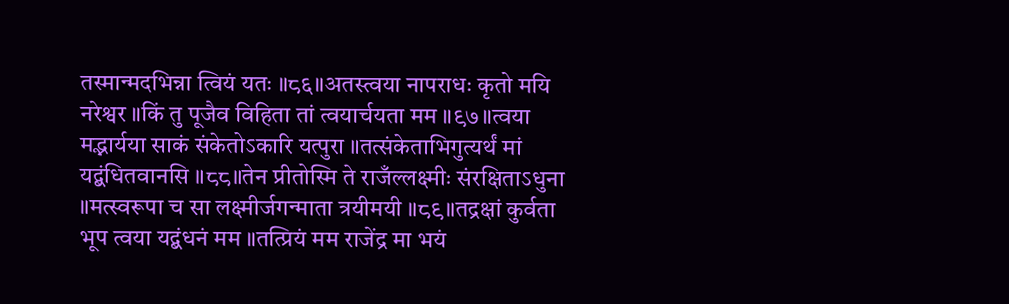तस्मान्मदभिन्ना त्वियं यतः ॥८६॥अतस्त्वया नापराधः कृतो मयि नरेश्वर ॥किं तु पूजैव विहिता तां त्वयार्चयता मम ॥९७॥त्वया मद्भार्यया साकं संकेतोऽकारि यत्पुरा ॥तत्संकेताभिगुत्यर्थं मां यद्बंधितवानसि ॥८८॥तेन प्रीतोस्मि ते राजँल्लक्ष्मीः संरक्षिताऽधुना ॥मत्स्वरूपा च सा लक्ष्मीर्जगन्माता त्रयीमयी ॥८९॥तद्रक्षां कुर्वता भूप त्वया यद्बंधनं मम ॥तत्प्रियं मम राजेंद्र मा भयं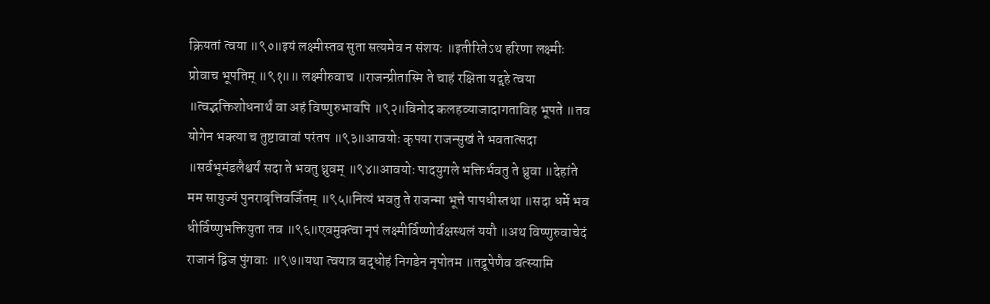क्रियतां त्वया ॥९०॥इयं लक्ष्मीस्तव सुता सत्यमेव न संशयः ॥इतीरितेऽथ हरिणा लक्ष्मीः प्रोवाच भूपतिम् ॥९१॥॥ लक्ष्मीरुवाच ॥राजन्प्रीतास्मि ते चाहं रक्षिता यद्गृहे त्वया ॥त्वद्भक्तिशोधनार्थं वा अहं विष्णुरुभावपि ॥९२॥विनोद कलहव्याजादागताविह भूपते ॥तव योगेन भक्त्या च तुष्टावावां परंतप ॥९३॥आवयोः कृपया राजन्सुखं ते भवतात्सदा ॥सर्वभूमंडलैश्वर्यं सदा ते भवतु ध्रुवम् ॥९४॥आवयोः पादयुगले भक्तिर्भवतु ते ध्रुवा ॥देहांते मम सायुज्यं पुनरावृत्तिवर्जितम् ॥९५॥नित्यं भवतु ते राजन्मा भूत्ते पापधीस्तथा ॥सदा धर्मे भव धीर्विष्णुभक्तियुता तव ॥९६॥एवमुक्त्वा नृपं लक्ष्मीर्विष्णोर्वक्षस्थलं ययौ ॥अथ विष्णुरुवाचेदं राजानं द्विज पुंगवाः ॥९७॥यथा त्वयात्र बद्धोहं निगडेन नृपोतम ॥तद्रूपेणैव वत्स्यामि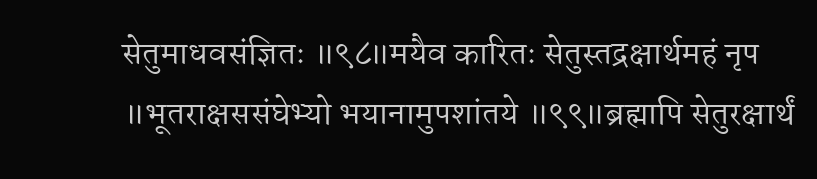सेतुमाधवसंज्ञितः ॥९८॥मयैव कारितः सेतुस्तद्रक्षार्थमहं नृप ॥भूतराक्षससंघेभ्यो भयानामुपशांतये ॥९९॥ब्रह्मापि सेतुरक्षार्थं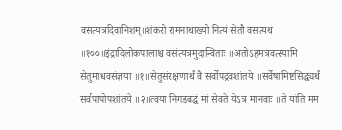वसत्यत्रदिवानिशम्॥शंकरो रामनाथाख्यो नित्यं सेतौ वसत्यथ ॥१००॥इंद्रादिलोकपालाश्च वसंत्यत्रमुदान्विताः ॥अतोऽहमत्रवत्स्यामि सेतुमाधवसंज्ञया ॥१॥सेतुसंरक्षणार्थं वै सर्वोपद्रवशांतये ॥सर्वेषामिष्टसिद्ध्यर्थं सर्वपापोपशांतये ॥२॥त्वया निगडबद्धं मां सेवते येऽत्र मानवाः ॥ते यांति मम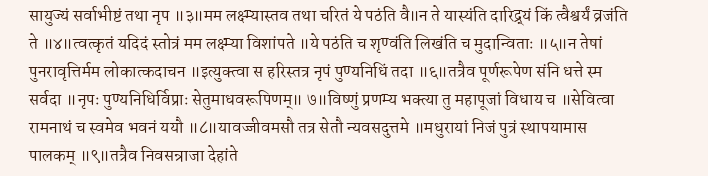सायुज्यं सर्वाभीष्टं तथा नृप ॥३॥मम लक्ष्म्यास्तव तथा चरितं ये पठंति वै॥न ते यास्यंति दारिद्र्यं किं त्वैश्वर्यं व्रजंति ते ॥४॥त्वत्कृतं यदिदं स्तोत्रं मम लक्ष्म्या विशांपते ॥ये पठंति च शृण्वंति लिखंति च मुदान्विताः ॥५॥न तेषां पुनरावृत्तिर्मम लोकात्कदाचन ॥इत्युक्त्वा स हरिस्तत्र नृपं पुण्यनिधिं तदा ॥६॥तत्रैव पूर्णरूपेण संनि धत्ते स्म सर्वदा ॥नृपः पुण्यनिधिर्विप्राः सेतुमाधवरूपिणम्॥ ७॥विष्णुं प्रणम्य भक्त्या तु महापूजां विधाय च ॥सेवित्वा रामनाथं च स्वमेव भवनं ययौ ॥८॥यावज्जीवमसौ तत्र सेतौ न्यवसदुत्तमे ॥मधुरायां निजं पुत्रं स्थापयामास पालकम् ॥९॥तत्रैव निवसन्राजा देहांते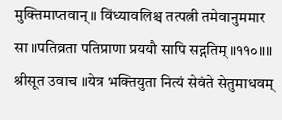मुक्तिमाप्तवान् ॥ विंध्यावलिश्च तत्पत्नी तमेवानुममार सा ॥पतिव्रता पतिप्राणा प्रययौ सापि सद्गतिम् ॥११०॥॥ श्रीसूत उवाच ॥येत्र भक्तियुता नित्यं सेवंते सेतुमाधवम्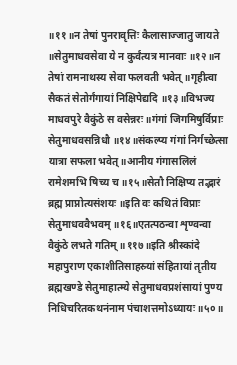॥११॥न तेषां पुनरावृत्तिः कैलासाज्जातु जायते ॥सेतुमाधवसेवा ये न कुर्वंत्यत्र मानवाः ॥१२॥न तेषां रामनाथस्य सेवा फलवती भवेत् ॥गृहीत्वा सैकतं सेतोर्गंगायां निक्षिपेद्यदि ॥१३॥विभज्य माधवपुरे वैकुंठे स वसेन्नरः ॥गंगां जिगमिषुर्विप्राः सेतुमाधवसन्निधौ ॥१४॥संकल्प्य गंगां निर्गच्छेत्सा यात्रा सफला भवेत्॥आनीय गंगासलिलं रामेशमभि षिच्य च ॥१५॥सेतौ निक्षिप्य तद्भारं ब्रह्म प्राप्नोत्यसंशयः ॥इति वः कथितं विप्राः सेतुमाधववैभवम् ॥१६॥एतत्पठन्वा शृण्वन्वा वैकुंठे लभते गतिम् ॥११७॥इति श्रीस्कांदे महापुराण एकाशीतिसाहस्र्यां संहितायां तृतीय ब्रह्मखण्डे सेतुमाहात्म्ये सेतुमाधवप्रशंसायां पुण्य निधिचरितकथनंनाम पंचाशत्तमोऽध्यायः ॥५०॥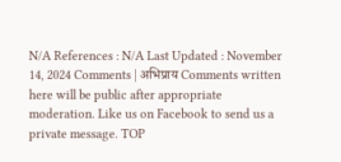N/A References : N/A Last Updated : November 14, 2024 Comments | अभिप्राय Comments written here will be public after appropriate moderation. Like us on Facebook to send us a private message. TOP